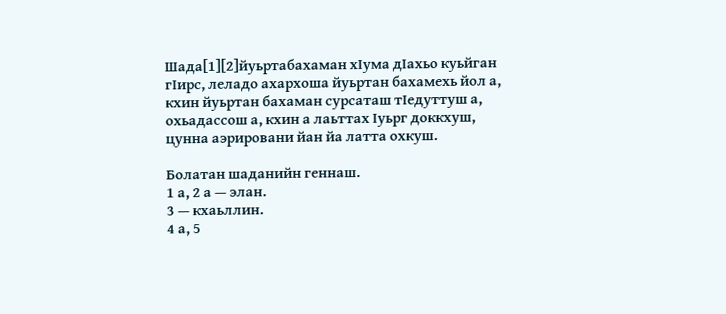Шада[1][2]йуьртабахаман хӀума дӀахьо куьйган гӀирс, леладо ахархоша йуьртан бахамехь йол а, кхин йуьртан бахаман сурсаташ тӀедуттуш а, охьадассош а, кхин а лаьттах Ӏуьрг доккхуш, цунна аэрировани йан йа латта охкуш.

Болатан шаданийн геннаш.
1 а, 2 а — элан.
3 — кхаьллин.
4 а, 5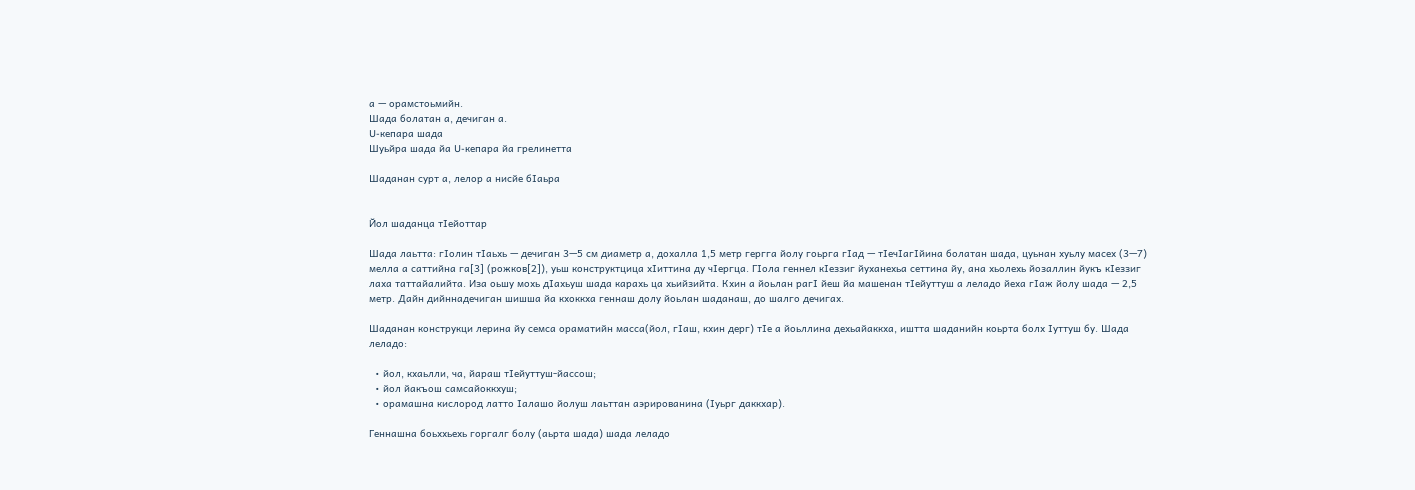а — орамстоьмийн.
Шада болатан а, дечиган а.
U-кепара шада
Шуьйра шада йа U-кепара йа грелинетта

Шаданан сурт а, лелор а нисйе бӀаьра


Йол шаданца тӀейоттар

Шада лаьтта: гӀолин тӀаьхь — дечиган 3—5 см диаметр а, дохалла 1,5 метр гергга йолу гоьрга гӀад — тӀечӀагӀйина болатан шада, цуьнан хуьлу масех (3—7) мелла а саттийна га[3] (рожков[2]), уьш конструктцица хӀиттина ду чӀергца. ГӀола геннел кӀеззиг йуханехьа сеттина йу, ана хьолехь йозаллин йукъ кӀеззиг лаха таттайалийта. Иза оьшу мохь дӀахьуш шада карахь ца хьийзийта. Кхин а йоьлан рагӀ йеш йа машенан тӀейуттуш а леладо йеха гӀаж йолу шада — 2,5 метр. Дайн дийннадечиган шишша йа кхоккха геннаш долу йоьлан шаданаш, до шалго дечигах.

Шаданан конструкци лерина йу семса ораматийн масса(йол, гӀаш, кхин дерг) тӀе а йоьллина дехьайаккха, иштта шаданийн коьрта болх Ӏуттуш бу. Шада леладо:

  • йол, кхаьлли, ча, йараш тӀейуттуш-йассош;
  • йол йакъош самсайоккхуш;
  • орамашна кислород латто Ӏалашо йолуш лаьттан аэрированина (Ӏуьрг даккхар).

Геннашна боьххьехь горгалг болу (аьрта шада) шада леладо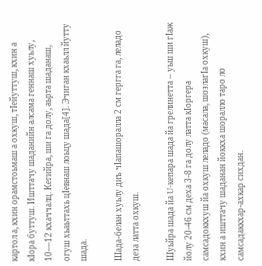картол а, кхин орамстоьмаш а охкуш, тӀейуттуш, кхин а кӀора буттуш. Ишттачу шаданийн алсама геннаш хуьлу, 10—12 кхаччалц. Кегийра, ши га долу, аьрта шаданаш, огуш хьаьттахь цӀевнаш лоьцу шада[4]. Эчиган кхаьлл йутту шада.

Шада-белан хуьлу диъ чӀапашоралла 2 см гергга га, леладо деза латта охкуш.

Шуьйра шада йа U-кепара шада йа грелинетта – уьш ши гӀаж йолу 20-46 см деха 3-8 га долу латта кӀоргера самсадоккхуш йа охкуш леладо (масала, шозлагӀа охкуш), кхин а ишттачу шаданан йоккха шоралло таро ло самсадаккхар-ахкар сихдан.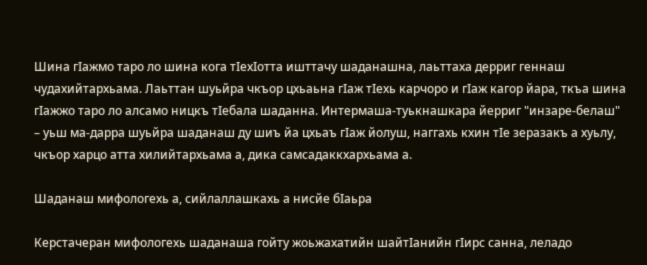Шина гӀажмо таро ло шина кога тӀехӀотта ишттачу шаданашна, лаьттаха дерриг геннаш чудахийтархьама. Лаьттан шуьйра чкъор цхьаьна гӀаж тӀехь карчоро и гӀаж кагор йара, ткъа шина гӀажжо таро ло алсамо ницкъ тӀебала шаданна. Интермаша-туькнашкара йерриг "инзаре-белаш" – уьш ма-дарра шуьйра шаданаш ду шиъ йа цхьаъ гӀаж йолуш, наггахь кхин тӀе зеразакъ а хуьлу, чкъор харцо атта хилийтархьама а, дика самсадаккхархьама а.

Шаданаш мифологехь а, сийлаллашкахь а нисйе бӀаьра

Керстачеран мифологехь шаданаша гойту жоьжахатийн шайтӀанийн гӀирс санна, леладо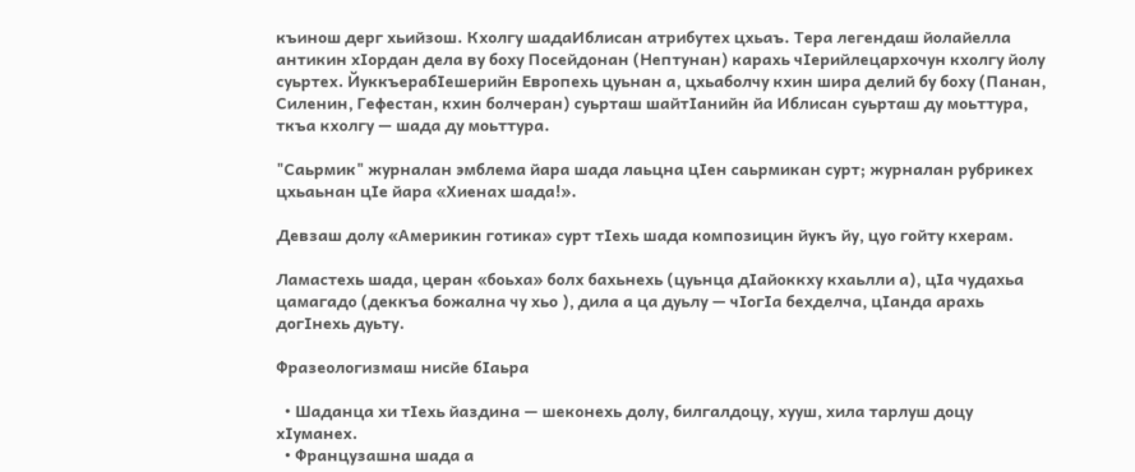къинош дерг хьийзош. Кхолгу шадаИблисан атрибутех цхьаъ. Тера легендаш йолайелла антикин хӀордан дела ву боху Посейдонан (Нептунан) карахь чӀерийлецархочун кхолгу йолу суьртех. ЙуккъерабӀешерийн Европехь цуьнан а, цхьаболчу кхин шира делий бу боху (Панан, Силенин, Гефестан, кхин болчеран) суьрташ шайтӀанийн йа Иблисан суьрташ ду моьттура, ткъа кхолгу — шада ду моьттура.

"Саьрмик" журналан эмблема йара шада лаьцна цӀен саьрмикан сурт; журналан рубрикех цхьаьнан цӀе йара «Хиенах шада!».

Девзаш долу «Америкин готика» сурт тӀехь шада композицин йукъ йу, цуо гойту кхерам.

Ламастехь шада, церан «боьха» болх бахьнехь (цуьнца дӀайоккху кхаьлли а), цӀа чудахьа цамагадо (деккъа божална чу хьо ), дила а ца дуьлу — чӀогӀа бехделча, цӀанда арахь догӀнехь дуьту.

Фразеологизмаш нисйе бӀаьра

  • Шаданца хи тӀехь йаздина — шеконехь долу, билгалдоцу, хууш, хила тарлуш доцу хӀуманех.
  • Французашна шада а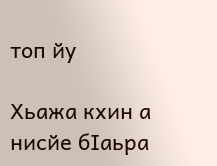топ йу

Хьажа кхин а нисйе бӀаьра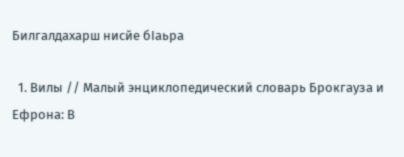Билгалдахарш нисйе бӀаьра

  1. Вилы // Малый энциклопедический словарь Брокгауза и Ефрона: В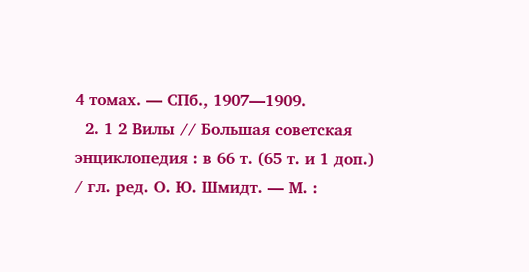4 томах. — СПб., 1907—1909.
  2. 1 2 Вилы // Большая советская энциклопедия : в 66 т. (65 т. и 1 доп.) / гл. ред. О. Ю. Шмидт. — М. :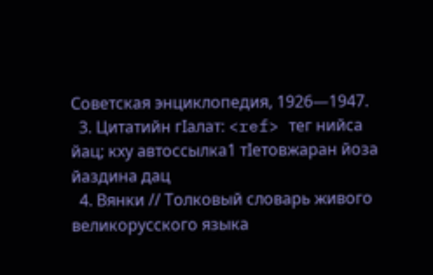Советская энциклопедия, 1926—1947.
  3. Цитатийн гӀалат: <ref> тег нийса йац; кху автоссылка1 тIетовжаран йоза йаздина дац
  4. Вянки // Толковый словарь живого великорусского языка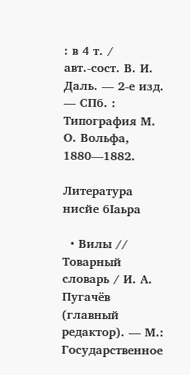: в 4 т. / авт.-сост. В. И. Даль. — 2-е изд. — СПб. : Типография М. О. Вольфа, 1880—1882.

Литература нисйе бӀаьра

  • Вилы // Товарный словарь / И. А. Пугачёв (главный редактор). — М.: Государственное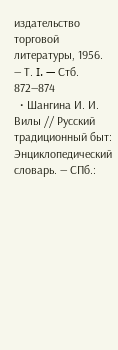издательство торговой литературы, 1956. — Т. I. — Стб. 872—874
  • Шангина И. И. Вилы // Русский традиционный быт: Энциклопедический словарь. — СПб.: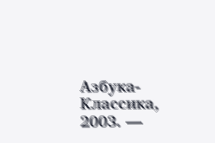Азбука-Классика, 2003. —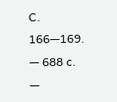С. 166—169. — 688 с. —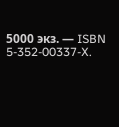5000 экз. — ISBN 5-352-00337-X.